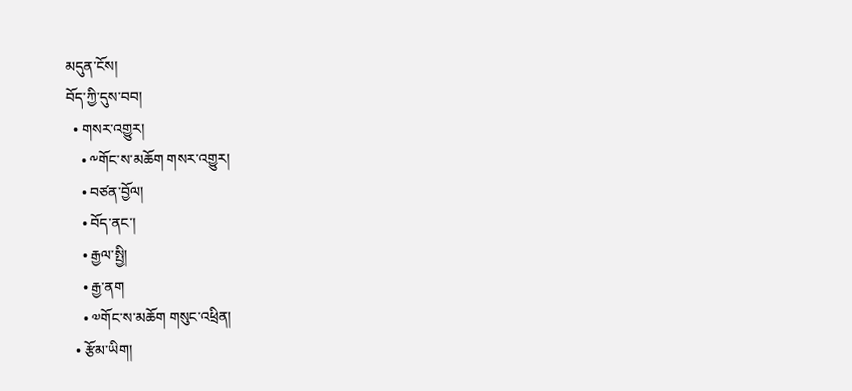མདུན་ངོས།
བོད་ཀྱི་དུས་བབ།
  • གསར་འགྱུར།
    • ༸གོང་ས་མཆོག གསར་འགྱུར།
    • བཙན་བྱོལ།
    • བོད་ནང་།
    • རྒྱལ་སྤྱི།
    • རྒྱ་ནག
    • ༧གོང་ས་མཆོག གསུང་འཕྲིན།
  • རྩོམ་ཡིག།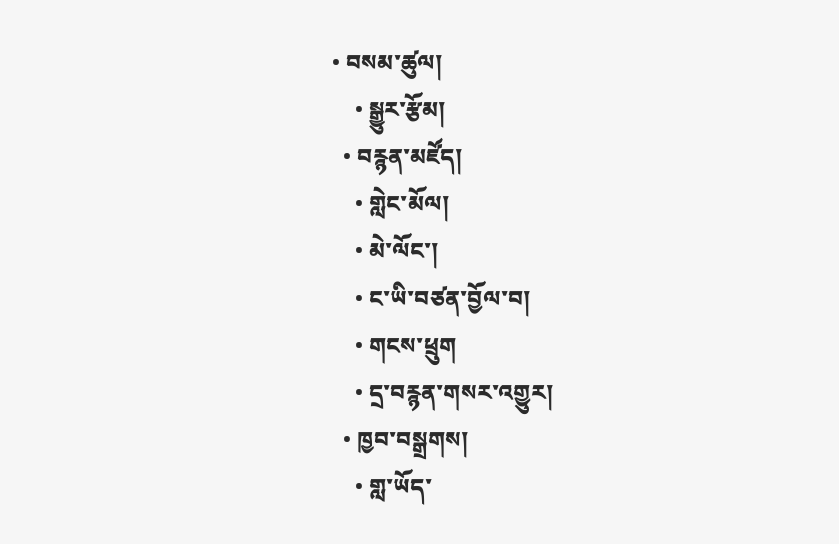• བསམ་ཚུལ།
    • སྒྱུར་རྩོམ།
  • བརྙན་མཛོད།
    • གླེང་མོལ།
    • མེ་ལོང་།
    • ང་ཡི་བཙན་བྱོལ་བ།
    • གངས་ཕྲུག
    • དྲ་བརྙན་གསར་འགྱུར།
  • ཁྱབ་བསྒྲགས།
    • གླ་ཡོད་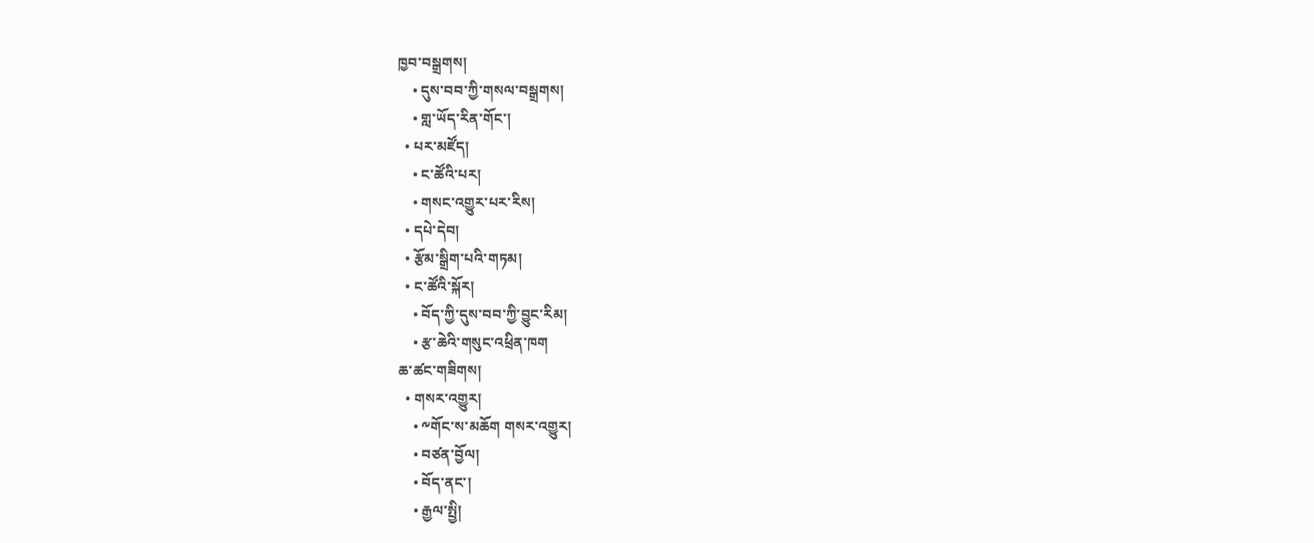ཁྱབ་བསྒྲགས།
    • དུས་བབ་ཀྱི་གསལ་བསྒྲགས།
    • གླ་ཡོད་རིན་གོང་།
  • པར་མཛོད།
    • ང་ཚོའི་པར།
    • གསང་འགྱུར་པར་རིས།
  • དཔེ་དེབ།
  • རྩོམ་སྒྲིག་པའི་གཏམ།
  • ང་ཚོའི་སྐོར།
    • བོད་ཀྱི་དུས་བབ་ཀྱི་བྱུང་རིམ།
    • རྩ་ཆེའི་གསུང་འཕྲིན་ཁག
ཆ་ཚང་གཟིགས།
  • གསར་འགྱུར།
    • ༸གོང་ས་མཆོག གསར་འགྱུར།
    • བཙན་བྱོལ།
    • བོད་ནང་།
    • རྒྱལ་སྤྱི།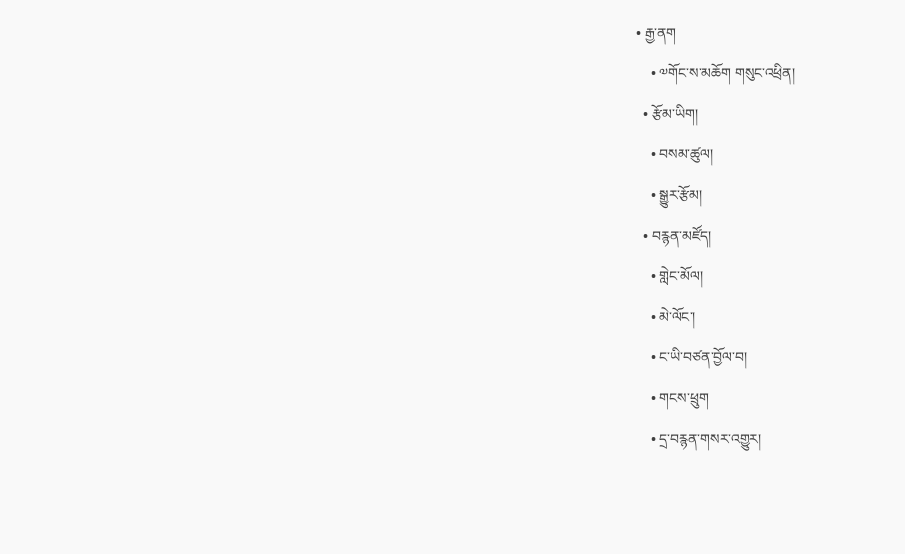• རྒྱ་ནག
    • ༧གོང་ས་མཆོག གསུང་འཕྲིན།
  • རྩོམ་ཡིག།
    • བསམ་ཚུལ།
    • སྒྱུར་རྩོམ།
  • བརྙན་མཛོད།
    • གླེང་མོལ།
    • མེ་ལོང་།
    • ང་ཡི་བཙན་བྱོལ་བ།
    • གངས་ཕྲུག
    • དྲ་བརྙན་གསར་འགྱུར།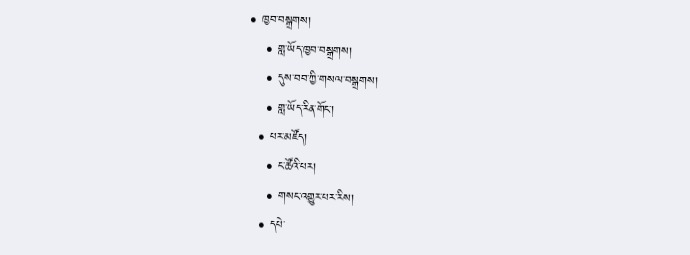• ཁྱབ་བསྒྲགས།
    • གླ་ཡོད་ཁྱབ་བསྒྲགས།
    • དུས་བབ་ཀྱི་གསལ་བསྒྲགས།
    • གླ་ཡོད་རིན་གོང་།
  • པར་མཛོད།
    • ང་ཚོའི་པར།
    • གསང་འགྱུར་པར་རིས།
  • དཔེ་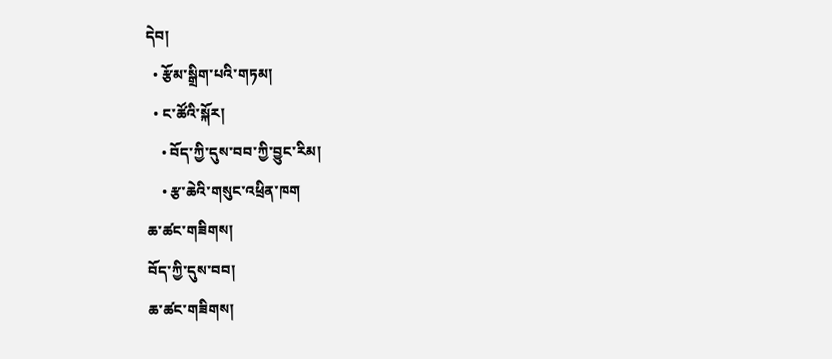དེབ།
  • རྩོམ་སྒྲིག་པའི་གཏམ།
  • ང་ཚོའི་སྐོར།
    • བོད་ཀྱི་དུས་བབ་ཀྱི་བྱུང་རིམ།
    • རྩ་ཆེའི་གསུང་འཕྲིན་ཁག
ཆ་ཚང་གཟིགས།
བོད་ཀྱི་དུས་བབ།
ཆ་ཚང་གཟིགས།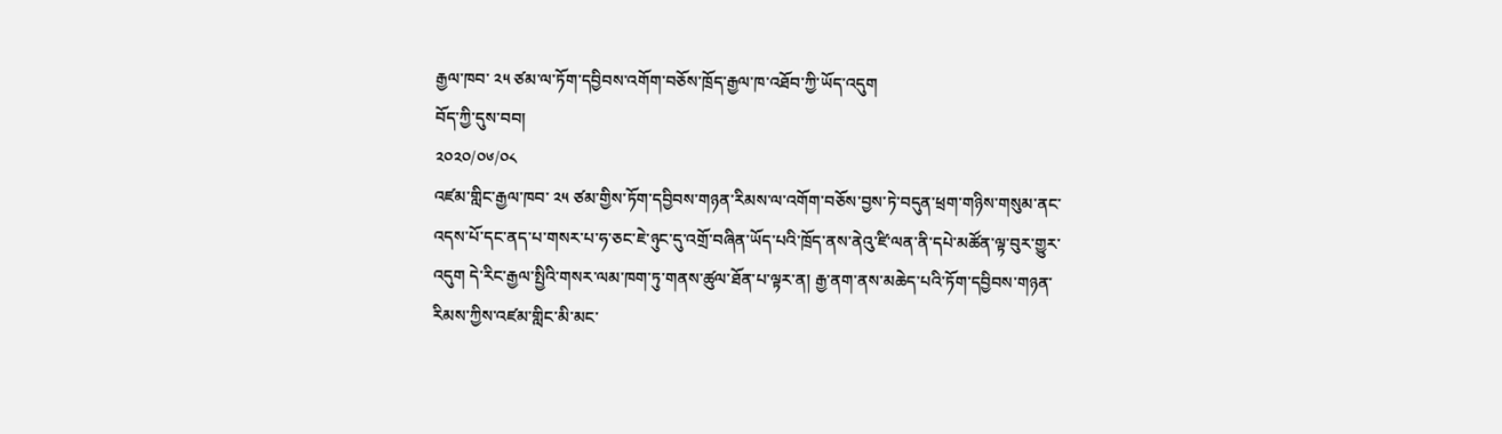རྒྱལ་ཁབ་ ༢༥ ཙམ་ལ་ཏོག་དབྱིབས་འགོག་བཅོས་ཁྲོད་རྒྱལ་ཁ་འཐོབ་ཀྱི་ཡོད་འདུག
བོད་ཀྱི་དུས་བབ།
༢༠༢༠/༠༦/༠༨
འཛམ་གླིང་རྒྱལ་ཁབ་ ༢༥ ཙམ་གྱིས་ཏོག་དབྱིབས་གཉན་རིམས་ལ་འགོག་བཅོས་བྱས་ཏེ་བདུན་ཕྲག་གཉིས་གསུམ་ནང་འདས་པོ་དང་ནད་པ་གསར་པ་ཧ་ཅང་ཇེ་ཉུང་དུ་འགྲོ་བཞིན་ཡོད་པའི་ཁྲོད་ནས་ནེའུ་ཛི་ལན་ནི་དཔེ་མཚོན་ལྟ་བུར་གྱུར་འདུག དེ་རིང་རྒྱལ་སྤྱིའི་གསར་ལམ་ཁག་ཏུ་གནས་ཚུལ་ཐོན་པ་ལྟར་ན། རྒྱ་ནག་ནས་མཆེད་པའི་ཏོག་དབྱིབས་གཉན་རིམས་ཀྱིས་འཛམ་གླིང་མི་མང་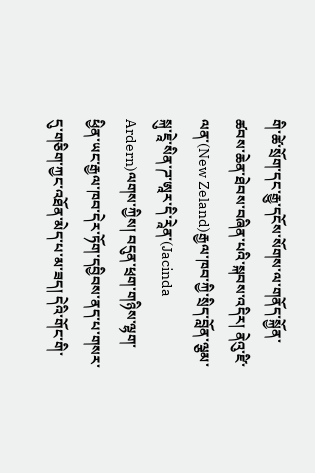གི་ཚེ་སྲོག་དང་རྒྱུ་དངོས་སོགས་ལ་གནོད་སྐྱོན་ཚབས་ཆེན་ཐེབས་བཞིན་པའི་སྐབས་འདིར། ནེའུ་ཛི་ལན་(New Zeland)རྒྱལ་ཁབ་ཀྱི་སྲིད་བློན་ལྕམ་སྐུ་ཇཱེ་སིན་ཌ་ཨཱར་དི་རཱེན་(Jacinda Ardern)ལགས་ཀྱིས། བདུན་ཕྲག་གཉིས་ལྷག་ཕྱིན་ཡང་རྒྱལ་ཁབ་དེར་ཏོག་དབྱིབས་ནད་པ་གསར་དུ་གཅིག་ཀྱང་འཐོན་མེད་པ་མ་ཟད། དེའི་གོང་གི་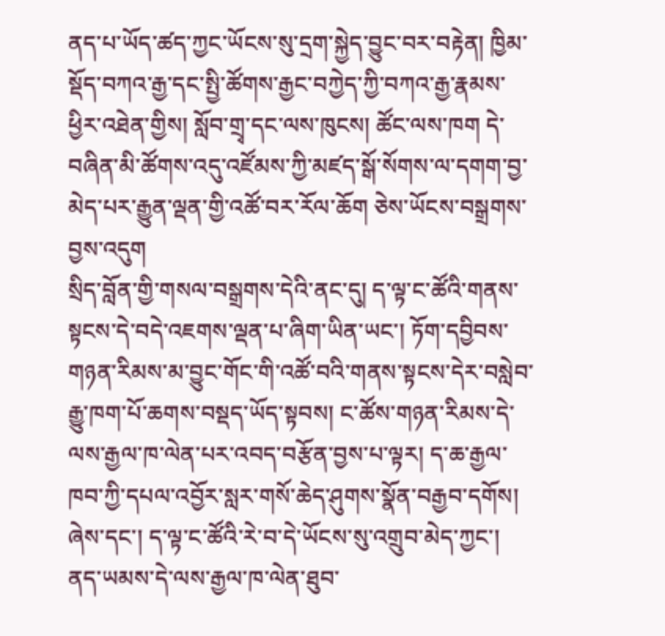ནད་པ་ཡོད་ཚད་ཀྱང་ཡོངས་སུ་དྲག་སྐྱེད་བྱུང་བར་བརྟེན། ཁྱིམ་སྡོད་བཀའ་རྒྱ་དང་སྤྱི་ཚོགས་རྒྱང་བཀྱེད་ཀྱི་བཀའ་རྒྱ་རྣམས་ཕྱིར་འཐེན་གྱིས། སློབ་གྲྭ་དང་ལས་ཁུངས། ཚོང་ལས་ཁག དེ་བཞིན་མི་ཚོགས་འདུ་འཛོམས་ཀྱི་མཛད་སྒོ་སོགས་ལ་དགག་བྱ་མེད་པར་རྒྱུན་ལྡན་གྱི་འཚོ་བར་རོལ་ཆོག ཅེས་ཡོངས་བསྒྲགས་བྱས་འདུག
སྲིད་བློན་གྱི་གསལ་བསྒྲགས་དེའི་ནང་དུ། ད་ལྟ་ང་ཚོའི་གནས་སྟངས་དེ་བདེ་འཇགས་ལྡན་པ་ཞིག་ཡིན་ཡང་། ཏོག་དབྱིབས་གཉན་རིམས་མ་བྱུང་གོང་གི་འཚོ་བའི་གནས་སྟངས་དེར་བསླེབ་རྒྱུ་ཁག་པོ་ཆགས་བསྡད་ཡོད་སྟབས། ང་ཚོས་གཉན་རིམས་དེ་ལས་རྒྱལ་ཁ་ལེན་པར་འབད་བརྩོན་བྱས་པ་ལྟར། ད་ཆ་རྒྱལ་ཁབ་ཀྱི་དཔལ་འབྱོར་སླར་གསོ་ཆེད་ཤུགས་སྣོན་བརྒྱབ་དགོས། ཞེས་དང་། ད་ལྟ་ང་ཚོའི་རེ་བ་དེ་ཡོངས་སུ་འགྲུབ་མེད་ཀྱང་། ནད་ཡམས་དེ་ལས་རྒྱལ་ཁ་ལེན་ཐུབ་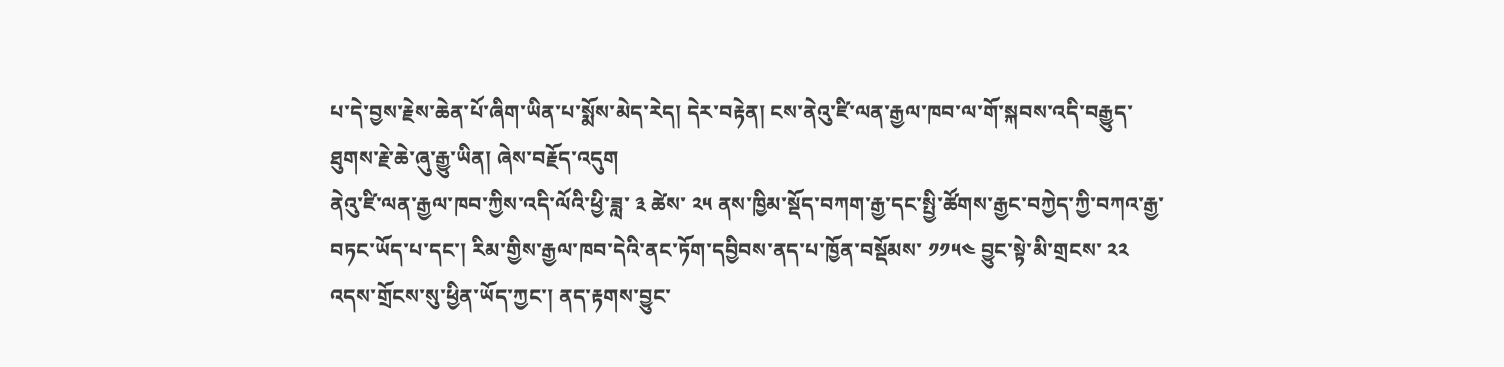པ་དེ་བྱས་རྗེས་ཆེན་པོ་ཞིག་ཡིན་པ་སྨོས་མེད་རེད། དེར་བརྟེན། ངས་ནེའུ་ཛི་ལན་རྒྱལ་ཁབ་ལ་གོ་སྐབས་འདི་བརྒྱུད་ཐུགས་རྗེ་ཆེ་ཞུ་རྒྱུ་ཡིན། ཞེས་བརྗོད་འདུག
ནེའུ་ཛི་ལན་རྒྱལ་ཁབ་ཀྱིས་འདི་ལོའི་ཕྱི་ཟླ་ ༣ ཚེས་ ༢༥ ནས་ཁྱིམ་སྡོད་བཀག་རྒྱ་དང་སྤྱི་ཚོགས་རྒྱང་བཀྱེད་ཀྱི་བཀའ་རྒྱ་བཏང་ཡོད་པ་དང་། རིམ་གྱིས་རྒྱལ་ཁབ་དེའི་ནང་ཏོག་དབྱིབས་ནད་པ་ཁྱོན་བསྡོམས་ ༡༡༥༤ བྱུང་སྟེ་མི་གྲངས་ ༢༢ འདས་གྲོངས་སུ་ཕྱིན་ཡོད་ཀྱང་། ནད་རྟགས་བྱུང་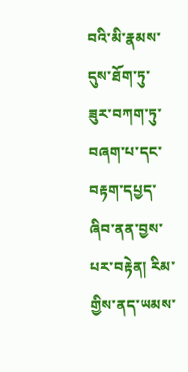བའི་མི་རྣམས་དུས་ཐོག་ཏུ་ཟུར་བཀག་ཏུ་བཞག་པ་དང་བརྟག་དཔྱད་ཞིབ་ནན་བྱས་པར་བརྟེན། རིམ་གྱིས་ནད་ཡམས་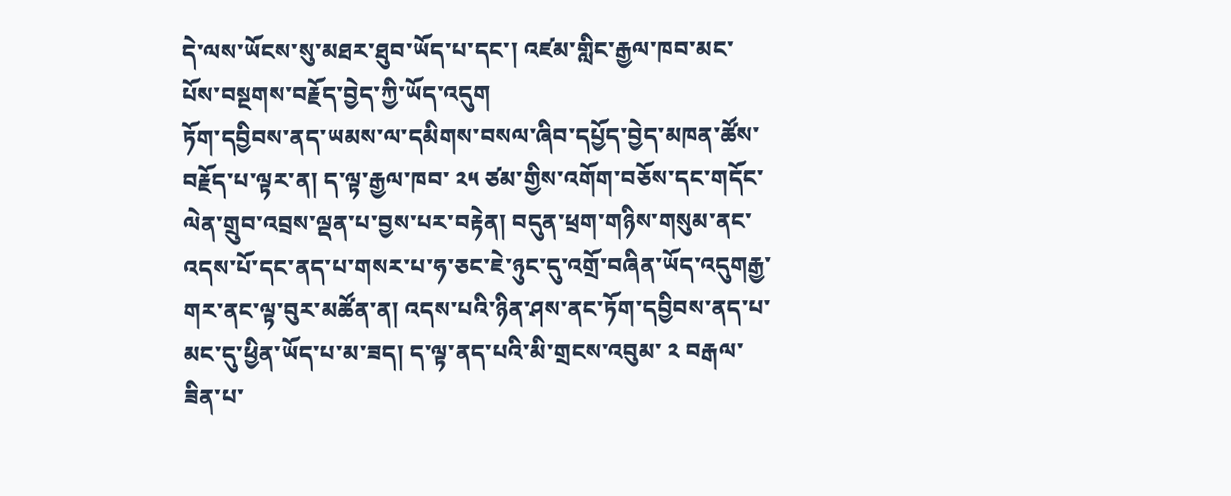དེ་ལས་ཡོངས་སུ་མཐར་ཐུབ་ཡོད་པ་དང་། འཛམ་གླིང་རྒྱལ་ཁབ་མང་པོས་བསྔགས་བརྗོད་བྱེད་ཀྱི་ཡོད་འདུག
ཏོག་དབྱིབས་ནད་ཡམས་ལ་དམིགས་བསལ་ཞིབ་དཔྱོད་བྱེད་མཁན་ཚོས་བརྗོད་པ་ལྟར་ན། ད་ལྟ་རྒྱལ་ཁབ་ ༢༥ ཙམ་གྱིས་འགོག་བཅོས་དང་གདོང་ལེན་གྲུབ་འབྲས་ལྡན་པ་བྱས་པར་བརྟེན། བདུན་ཕྲག་གཉིས་གསུམ་ནང་འདས་པོ་དང་ནད་པ་གསར་པ་ཧ་ཅང་ཇེ་ཉུང་དུ་འགྲོ་བཞིན་ཡོད་འདུགརྒྱ་གར་ནང་ལྟ་བུར་མཚོན་ན། འདས་པའི་ཉིན་ཤས་ནང་ཏོག་དབྱིབས་ནད་པ་མང་དུ་ཕྱིན་ཡོད་པ་མ་ཟད། ད་ལྟ་ནད་པའི་མི་གྲངས་འབུམ་ ༢ བརྒལ་ཟིན་པ་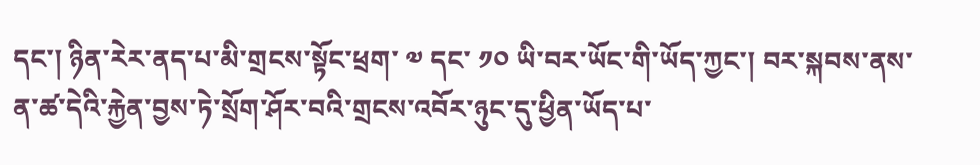དང་། ཉིན་རེར་ནད་པ་མི་གྲངས་སྟོང་ཕྲག་ ༧ དང་ ༡༠ ཡི་བར་ཡོང་གི་ཡོད་ཀྱང་། བར་སྐབས་ནས་ན་ཚ་དེའི་རྐྱེན་བྱས་ཏེ་སྲོག་ཤོར་བའི་གྲངས་འབོར་ཉུང་དུ་ཕྱིན་ཡོད་པ་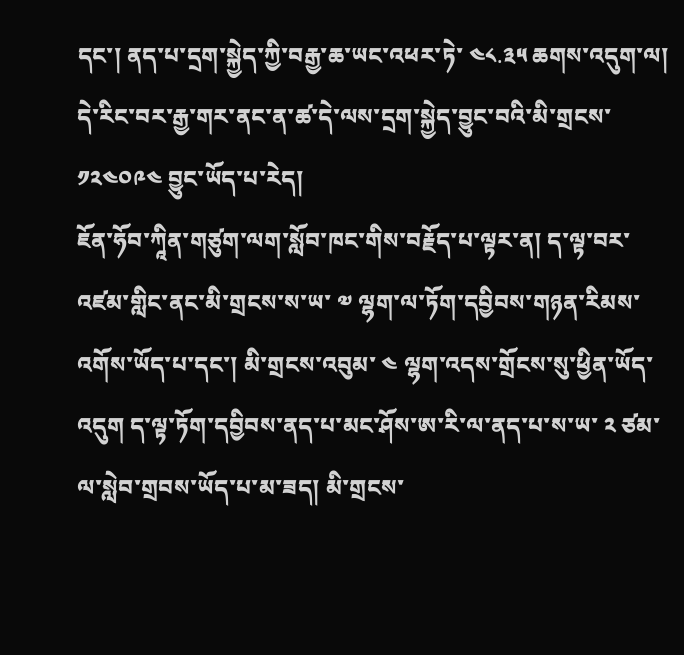དང་། ནད་པ་དྲག་སྐྱེད་ཀྱི་བརྒྱ་ཆ་ཡང་འཕར་ཏེ་ ༤༨.༣༥ ཆགས་འདུག་ལ། དེ་རིང་བར་རྒྱ་གར་ནང་ན་ཚ་དེ་ལས་དྲག་སྐྱེད་བྱུང་བའི་མི་གྲངས་ ༡༢༤༠༩༤ བྱུང་ཡོད་པ་རེད།
ཇོན་ཧོབ་ཀཱིན་གཙུག་ལག་སློབ་ཁང་གིས་བརྗོད་པ་ལྟར་ན། ད་ལྟ་བར་འཛམ་གླིང་ནང་མི་གྲངས་ས་ཡ་ ༧ ལྷག་ལ་ཏོག་དབྱིབས་གཉན་རིམས་འགོས་ཡོད་པ་དང་། མི་གྲངས་འབུམ་ ༤ ལྷག་འདས་གྲོངས་སུ་ཕྱིན་ཡོད་འདུག ད་ལྟ་ཏོག་དབྱིབས་ནད་པ་མང་ཤོས་ཨ་རི་ལ་ནད་པ་ས་ཡ་ ༢ ཙམ་ལ་སླེབ་གྲབས་ཡོད་པ་མ་ཟད། མི་གྲངས་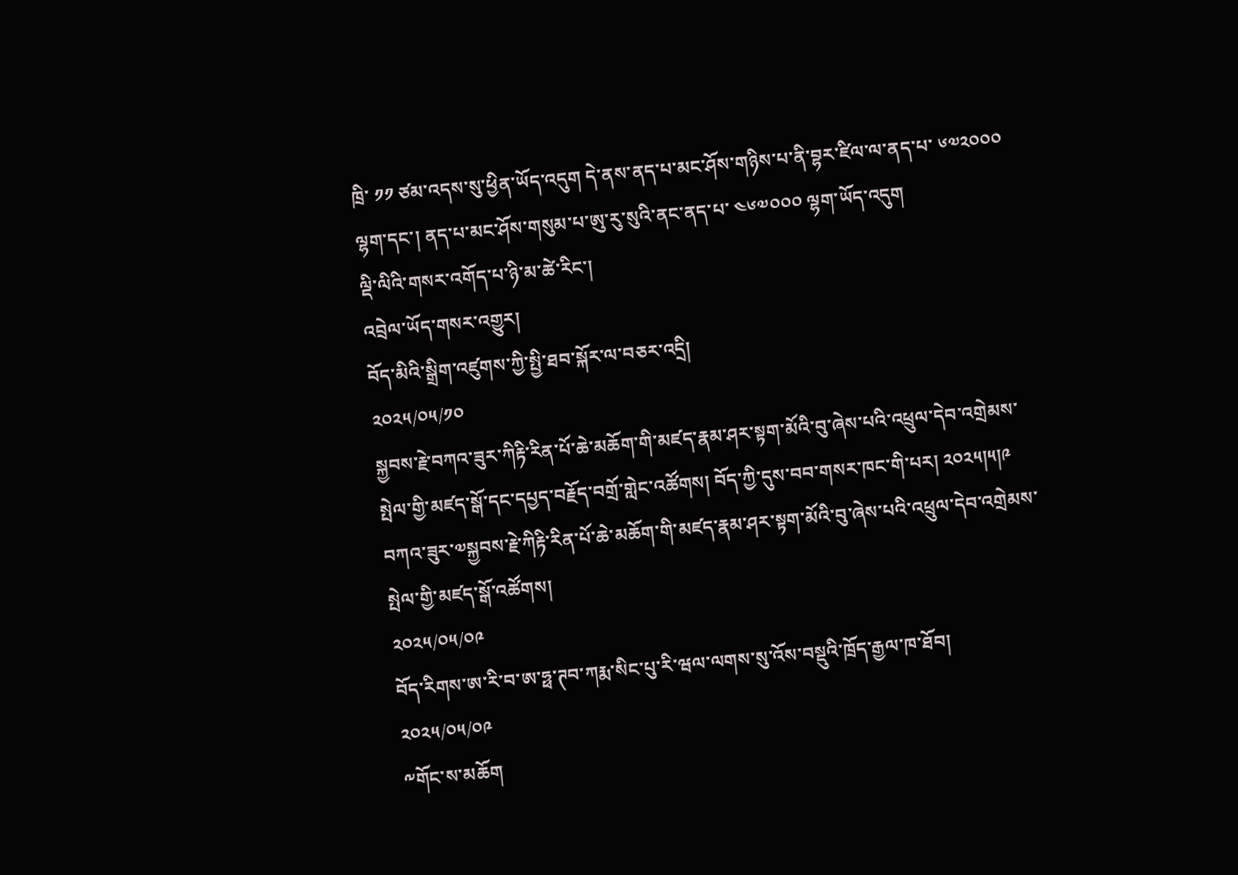ཁྲི་ ༡༡ ཙམ་འདས་སུ་ཕྱིན་ཡོད་འདུག དེ་ནས་ནད་པ་མང་ཤོས་གཉིས་པ་ནི་བྷར་ཛིལ་ལ་ནད་པ་ ༦༧༢༠༠༠ ལྷག་དང་། ནད་པ་མང་ཤོས་གསུམ་པ་ཨུ་རུ་སུའི་ནང་ནད་པ་ ༤༦༧༠༠༠ ལྷག་ཡོད་འདུག
ལྡི་ལིའི་གསར་འགོད་པ་ཉི་མ་ཚེ་རིང་།
འབྲེལ་ཡོད་གསར་འགྱུར།
བོད་མིའི་སྒྲིག་འཛུགས་ཀྱི་སྤྱི་ཐབ་སྐོར་ལ་བཅར་འདྲི།
༢༠༢༥/༠༥/༡༠
སྐྱབས་རྗེ་བཀའ་ཟུར་ཀིརྟི་རིན་པོ་ཆེ་མཆོག་གི་མཛད་རྣམ་ཤར་སྟག་མོའི་བུ་ཞེས་པའི་འཕྲུལ་དེབ་འགྲེམས་སྤེལ་གྱི་མཛད་སྒོ་དང་དཔྱད་བརྗོད་བགྲོ་གླེང་འཚོགས། བོད་ཀྱི་དུས་བབ་གསར་ཁང་གི་པར། ༢༠༢༥།༥།༩
བཀའ་ཟུར་༧སྐྱབས་རྗེ་ཀིརྟི་རིན་པོ་ཆེ་མཆོག་གི་མཛད་རྣམ་ཤར་སྟག་མོའི་བུ་ཞེས་པའི་འཕྲུལ་དེབ་འགྲེམས་སྤེལ་གྱི་མཛད་སྒོ་འཚོགས།
༢༠༢༥/༠༥/༠༩
བོད་རིགས་ཨ་རི་བ་ཨ་ཧྥ་ཊབ་ཀརྨ་སིང་པུ་རི་ཝལ་ལགས་སུ་འོས་བསྡུའི་ཁྲོད་རྒྱལ་ཁ་ཐོབ།
༢༠༢༥/༠༥/༠༩
༸གོང་ས་མཆོག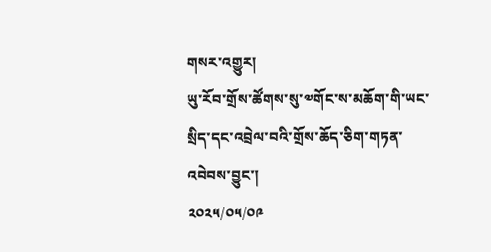གསར་འགྱུར།
ཡུ་རོབ་གྲོས་ཚོགས་སུ་༧གོང་ས་མཆོག་གི་ཡང་སྲིད་དང་འབྲེལ་བའི་གྲོས་ཆོད་ཅིག་གཏན་འབེབས་བྱུང་།
༢༠༢༥/༠༥/༠༩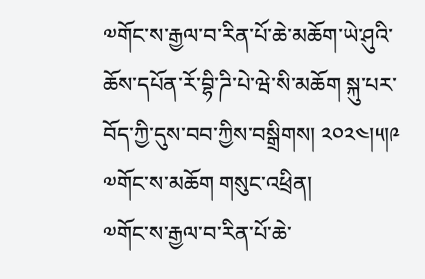༧གོང་ས་རྒྱལ་བ་རིན་པོ་ཆེ་མཆོག་ཡེ་ཤུའི་ཆོས་དཔོན་རོ་བྷི་ཌི་པེ་ཝེ་སི་མཆོག སྐུ་པར་བོད་ཀྱི་དུས་བབ་ཀྱིས་བསྒྲིགས། ༢༠༢༤།༥།༩
༧གོང་ས་མཆོག གསུང་འཕྲིན།
༧གོང་ས་རྒྱལ་བ་རིན་པོ་ཆེ་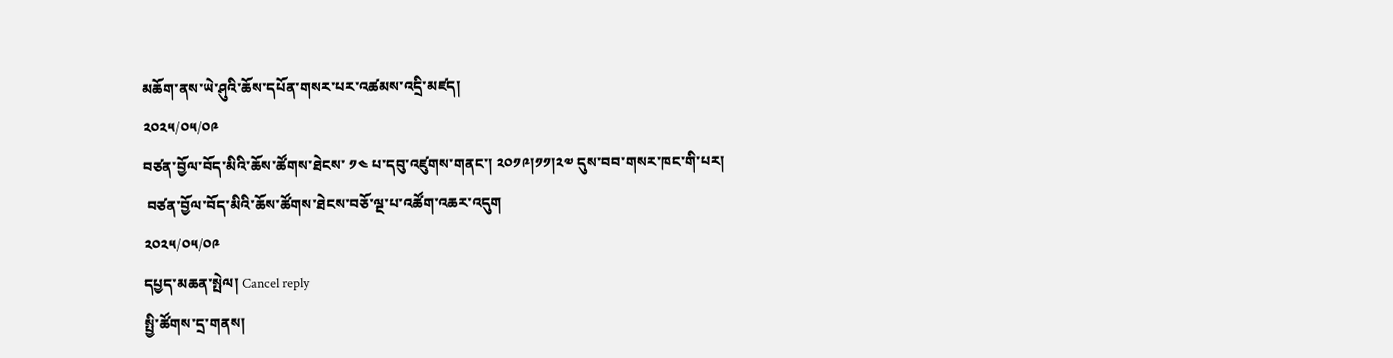མཆོག་ནས་ཡེ་ཤུའི་ཆོས་དཔོན་གསར་པར་འཚམས་འདྲི་མཛད།
༢༠༢༥/༠༥/༠༩
བཙན་བྱོལ་བོད་མིའི་ཆོས་ཚོགས་ཐེངས་ ༡༤ པ་དབུ་འཛུགས་གནང་། ༢༠༡༩།༡༡།༢༧ དུས་བབ་གསར་ཁང་གི་པར།
 བཙན་བྱོལ་བོད་མིའི་ཆོས་ཚོགས་ཐེངས་བཅོ་ལྔ་པ་འཚོག་འཆར་འདུག
༢༠༢༥/༠༥/༠༩
དཔྱད་མཆན་སྤེལ། Cancel reply
སྤྱི་ཚོགས་དྲ་གནས།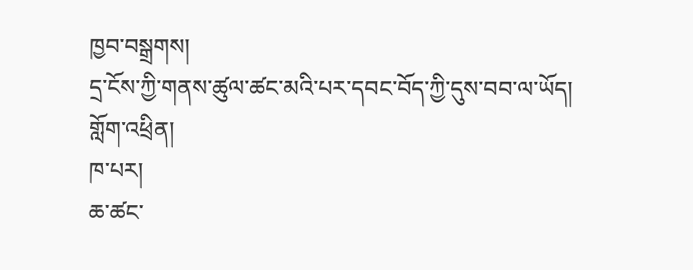ཁྱབ་བསྒྲགས།
དྲ་ངོས་ཀྱི་གནས་ཚུལ་ཚང་མའི་པར་དབང་བོད་ཀྱི་དུས་བབ་ལ་ཡོད།
གློག་འཕྲིན།
ཁ་པར།
ཆ་ཚང་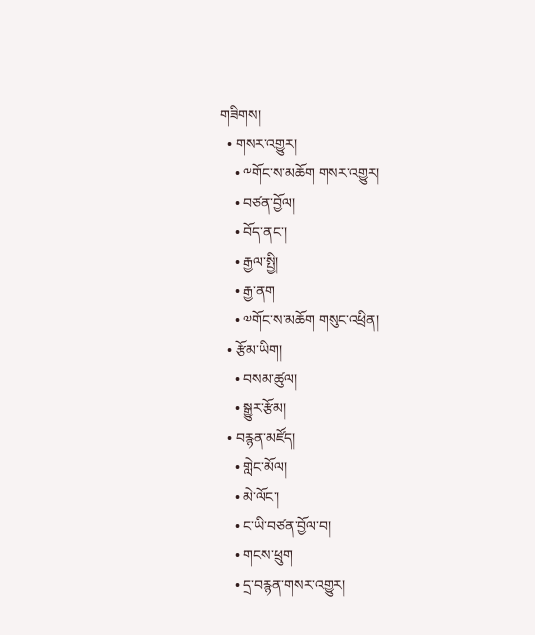གཟིགས།
  • གསར་འགྱུར།
    • ༸གོང་ས་མཆོག གསར་འགྱུར།
    • བཙན་བྱོལ།
    • བོད་ནང་།
    • རྒྱལ་སྤྱི།
    • རྒྱ་ནག
    • ༧གོང་ས་མཆོག གསུང་འཕྲིན།
  • རྩོམ་ཡིག།
    • བསམ་ཚུལ།
    • སྒྱུར་རྩོམ།
  • བརྙན་མཛོད།
    • གླེང་མོལ།
    • མེ་ལོང་།
    • ང་ཡི་བཙན་བྱོལ་བ།
    • གངས་ཕྲུག
    • དྲ་བརྙན་གསར་འགྱུར།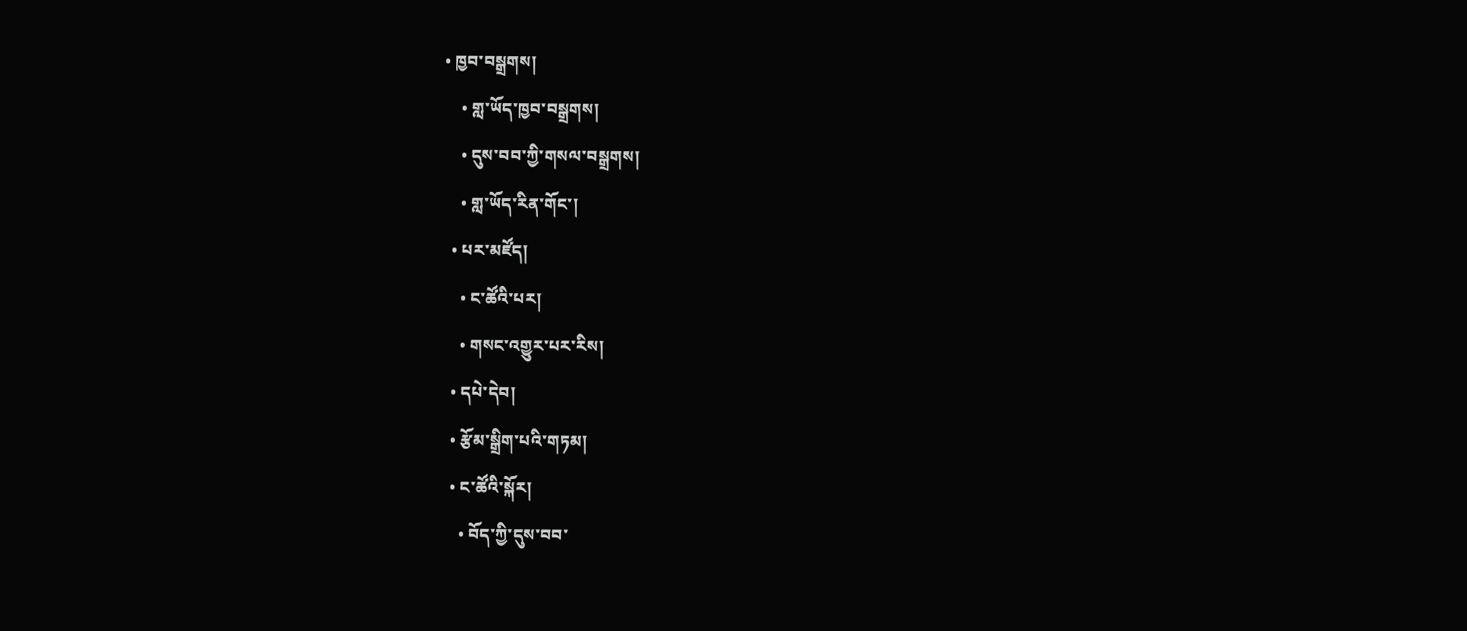• ཁྱབ་བསྒྲགས།
    • གླ་ཡོད་ཁྱབ་བསྒྲགས།
    • དུས་བབ་ཀྱི་གསལ་བསྒྲགས།
    • གླ་ཡོད་རིན་གོང་།
  • པར་མཛོད།
    • ང་ཚོའི་པར།
    • གསང་འགྱུར་པར་རིས།
  • དཔེ་དེབ།
  • རྩོམ་སྒྲིག་པའི་གཏམ།
  • ང་ཚོའི་སྐོར།
    • བོད་ཀྱི་དུས་བབ་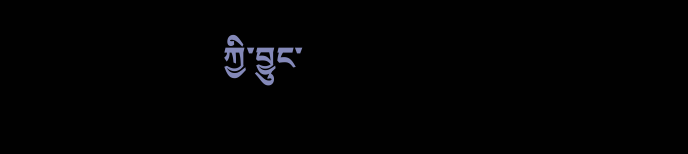ཀྱི་བྱུང་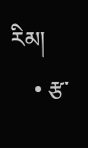རིམ།
    • རྩ་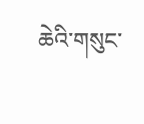ཆེའི་གསུང་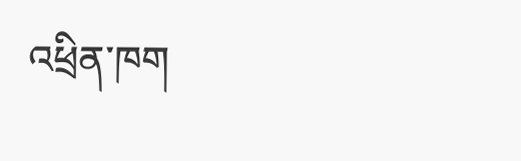འཕྲིན་ཁག